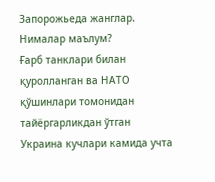Запорожьеда жанглар. Нималар маълум?
Ғарб танклари билан қуролланган ва НАТО қўшинлари томонидан тайёргарликдан ўтган Украина кучлари камида учта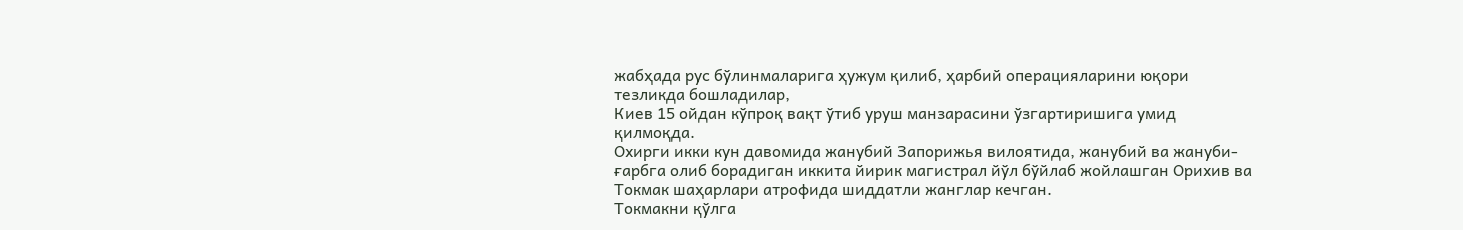жабҳада рус бўлинмаларига ҳужум қилиб, ҳарбий операцияларини юқори тезликда бошладилар,
Киев 15 ойдан кўпроқ вақт ўтиб уруш манзарасини ўзгартиришига умид қилмоқда.
Охирги икки кун давомида жанубий Запорижья вилоятида, жанубий ва жануби-ғарбга олиб борадиган иккита йирик магистрал йўл бўйлаб жойлашган Орихив ва Токмак шаҳарлари атрофида шиддатли жанглар кечган.
Токмакни қўлга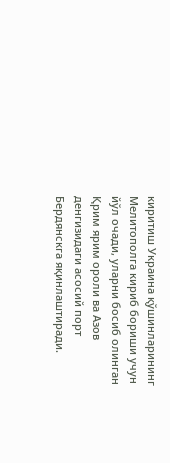киритиш Украина қўшинларининг Мелитополга кириб бориши учун йўл очади, уларни босиб олинган Қрим ярим ороли ва Азов денгизидаги асосий порт Бердянскга яқинлаштиради.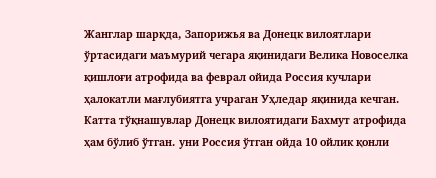Жанглар шарқда, Запорижья ва Донецк вилоятлари ўртасидаги маъмурий чегара яқинидаги Велика Новоселка қишлоғи атрофида ва феврал ойида Россия кучлари ҳалокатли мағлубиятга учраган Уҳледар яқинида кечган.
Катта тўқнашувлар Донецк вилоятидаги Бахмут атрофида ҳам бўлиб ўтган. уни Россия ўтган ойда 10 ойлик қонли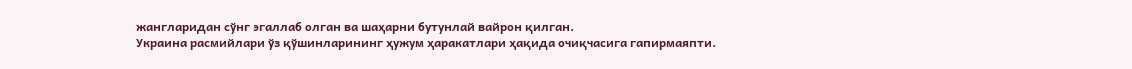жангларидан сўнг эгаллаб олган ва шаҳарни бутунлай вайрон қилган.
Украина расмийлари ўз қўшинларининг ҳужум ҳаракатлари ҳақида очиқчасига гапирмаяпти.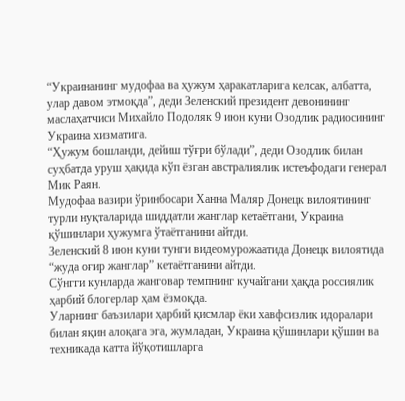“Украинанинг мудофаа ва ҳужум ҳаракатларига келсак, албатта, улар давом этмоқда”, деди Зеленский президент девонининг маслаҳатчиси Михайло Подоляк 9 июн куни Озодлик радиосининг Украина хизматига.
“Ҳужум бошланди, дейиш тўғри бўлади”, деди Озодлик билан суҳбатда уруш ҳақида кўп ёзган австралиялик истеъфодаги генерал Мик Раян.
Мудофаа вазири ўринбосари Ханна Маляр Донецк вилоятининг турли нуқталарида шиддатли жанглар кетаётгани, Украина қўшинлари ҳужумга ўтаётганини айтди.
Зеленский 8 июн куни тунги видеомурожаатида Донецк вилоятида “жуда оғир жанглар” кетаётганини айтди.
Сўнгги кунларда жанговар темпнинг кучайгани ҳақда россиялик ҳарбий блогерлар ҳам ёзмоқда.
Уларнинг баъзилари ҳарбий қисмлар ёки хавфсизлик идоралари билан яқин алоқага эга, жумладан, Украина қўшинлари қўшин ва техникада катта йўқотишларга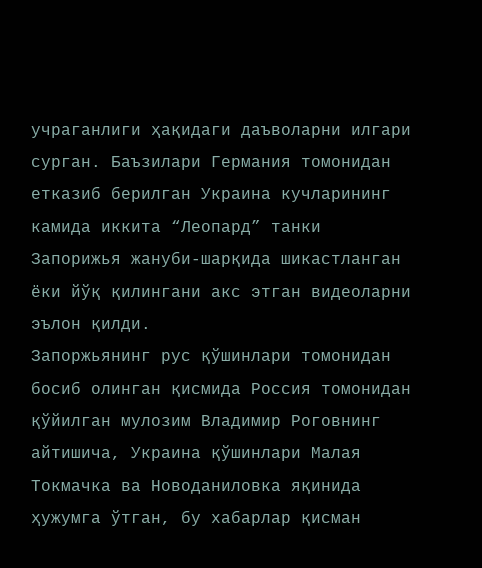учраганлиги ҳақидаги даъволарни илгари сурган. Баъзилари Германия томонидан етказиб берилган Украина кучларининг камида иккита “Леопард” танки Запорижья жануби-шарқида шикастланган ёки йўқ қилингани акс этган видеоларни эълон қилди.
Запоржьянинг рус қўшинлари томонидан босиб олинган қисмида Россия томонидан қўйилган мулозим Владимир Роговнинг айтишича, Украина қўшинлари Малая Токмачка ва Новоданиловка яқинида ҳужумга ўтган, бу хабарлар қисман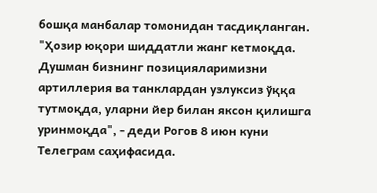бошқа манбалар томонидан тасдиқланган.
"Ҳозир юқори шиддатли жанг кетмоқда. Душман бизнинг позицияларимизни артиллерия ва танклардан узлуксиз ўққа тутмоқда, уларни йер билан яксон қилишга уринмоқда", - деди Рогов 8 июн куни Телеграм саҳифасида.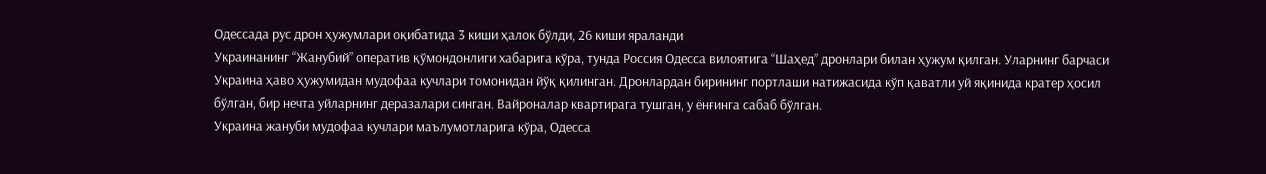Одессада рус дрон ҳужумлари оқибатида 3 киши ҳалок бўлди, 26 киши яраланди
Украинанинг “Жанубий” оператив қўмондонлиги хабарига кўра, тунда Россия Одесса вилоятига “Шаҳед” дронлари билан ҳужум қилган. Уларнинг барчаси Украина ҳаво ҳужумидан мудофаа кучлари томонидан йўқ қилинган. Дронлардан бирининг портлаши натижасида кўп қаватли уй яқинида кратер ҳосил бўлган, бир нечта уйларнинг деразалари синган. Вайроналар квартирага тушган, у ёнғинга сабаб бўлган.
Украина жануби мудофаа кучлари маълумотларига кўра, Одесса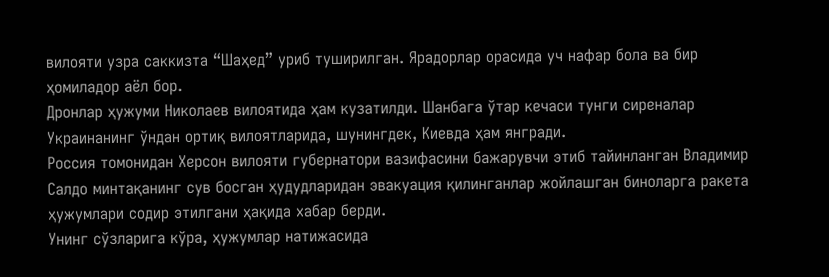вилояти узра саккизта “Шаҳед” уриб туширилган. Ярадорлар орасида уч нафар бола ва бир ҳомиладор аёл бор.
Дронлар ҳужуми Николаев вилоятида ҳам кузатилди. Шанбага ўтар кечаси тунги сиреналар Украинанинг ўндан ортиқ вилоятларида, шунингдек, Киевда ҳам янгради.
Россия томонидан Херсон вилояти губернатори вазифасини бажарувчи этиб тайинланган Владимир Салдо минтақанинг сув босган ҳудудларидан эвакуация қилинганлар жойлашган биноларга ракета ҳужумлари содир этилгани ҳақида хабар берди.
Унинг сўзларига кўра, ҳужумлар натижасида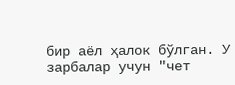бир аёл ҳалок бўлган. У зарбалар учун "чет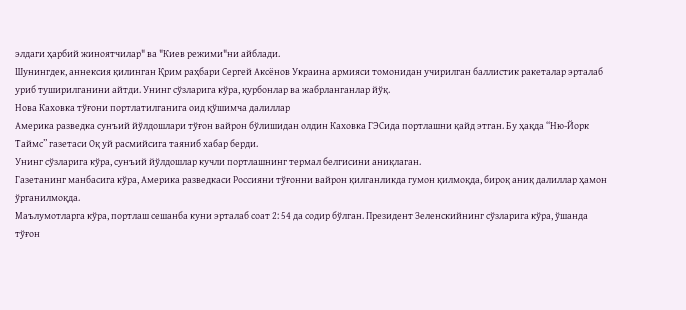элдаги ҳарбий жиноятчилар" ва "Киев режими"ни айблади.
Шунингдек, аннексия қилинган Қрим раҳбари Сергей Аксёнов Украина армияси томонидан учирилган баллистик ракеталар эрталаб уриб туширилганини айтди. Унинг сўзларига кўра, қурбонлар ва жабрланганлар йўқ.
Нова Каховка тўғони портлатилганига оид қўшимча далиллар
Америка разведка сунъий йўлдошлари тўғон вайрон бўлишидан олдин Каховка ГЭСида портлашни қайд этган. Бу ҳақда “Ню-Йорк Таймс” газетаси Оқ уй расмийсига таяниб хабар берди.
Унинг сўзларига кўра, сунъий йўлдошлар кучли портлашнинг термал белгисини аниқлаган.
Газетанинг манбасига кўра, Америка разведкаси Россияни тўғонни вайрон қилганликда гумон қилмоқда, бироқ аниқ далиллар ҳамон ўрганилмоқда.
Маълумотларга кўра, портлаш сешанба куни эрталаб соат 2: 54 да содир бўлган. Президент Зеленскийнинг сўзларига кўра, ўшанда тўғон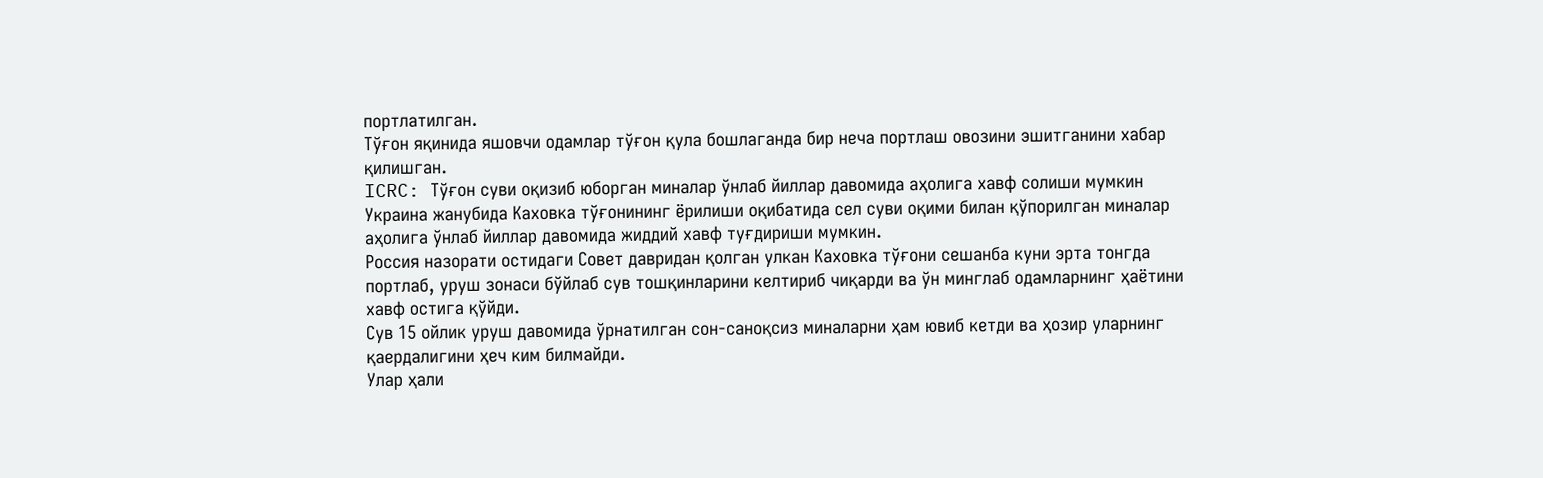портлатилган.
Тўғон яқинида яшовчи одамлар тўғон қула бошлаганда бир неча портлаш овозини эшитганини хабар қилишган.
ICRC: Тўғон суви оқизиб юборган миналар ўнлаб йиллар давомида аҳолига хавф солиши мумкин
Украина жанубида Каховка тўғонининг ёрилиши оқибатида сел суви оқими билан қўпорилган миналар аҳолига ўнлаб йиллар давомида жиддий хавф туғдириши мумкин.
Россия назорати остидаги Совет давридан қолган улкан Каховка тўғони сешанба куни эрта тонгда портлаб, уруш зонаси бўйлаб сув тошқинларини келтириб чиқарди ва ўн минглаб одамларнинг ҳаётини хавф остига қўйди.
Сув 15 ойлик уруш давомида ўрнатилган сон-саноқсиз миналарни ҳам ювиб кетди ва ҳозир уларнинг қаердалигини ҳеч ким билмайди.
Улар ҳали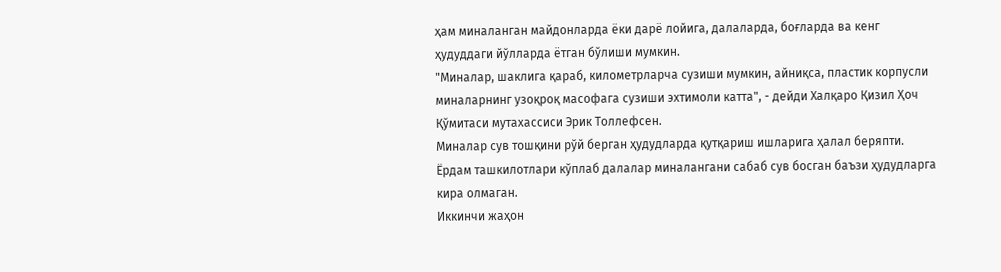ҳам миналанган майдонларда ёки дарё лойига, далаларда, боғларда ва кенг ҳудуддаги йўлларда ётган бўлиши мумкин.
"Миналар, шаклига қараб, километрларча сузиши мумкин, айниқса, пластик корпусли миналарнинг узоқроқ масофага сузиши эхтимоли катта", - дейди Халқаро Қизил Ҳоч Қўмитаси мутахассиси Эрик Толлефсен.
Миналар сув тошқини рўй берган ҳудудларда қутқариш ишларига ҳалал беряпти. Ёрдам ташкилотлари кўплаб далалар миналангани сабаб сув босган баъзи ҳудудларга кира олмаган.
Иккинчи жаҳон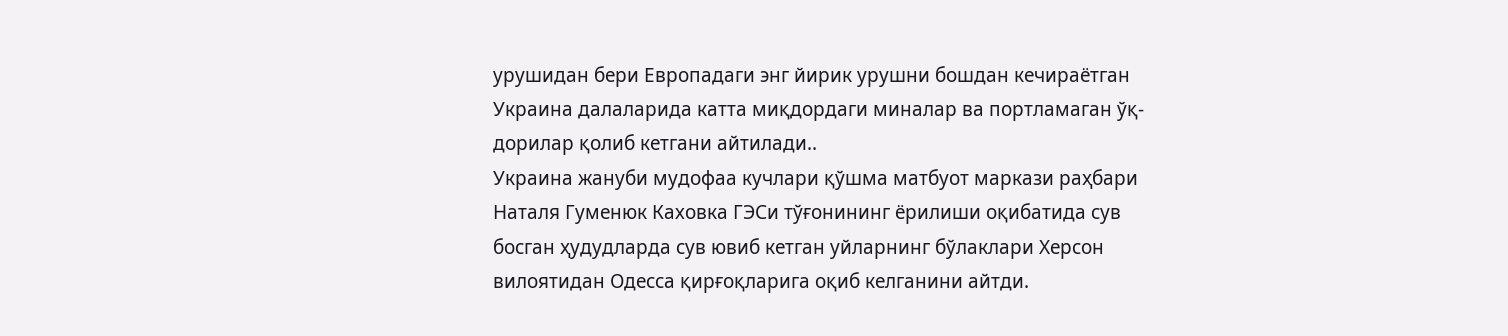урушидан бери Европадаги энг йирик урушни бошдан кечираётган Украина далаларида катта миқдордаги миналар ва портламаган ўқ-дорилар қолиб кетгани айтилади..
Украина жануби мудофаа кучлари қўшма матбуот маркази раҳбари Наталя Гуменюк Каховка ГЭСи тўғонининг ёрилиши оқибатида сув босган ҳудудларда сув ювиб кетган уйларнинг бўлаклари Херсон вилоятидан Одесса қирғоқларига оқиб келганини айтди.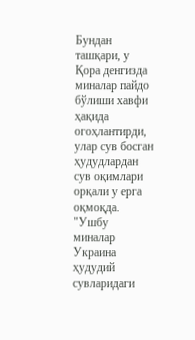Бундан ташқари, у Қора денгизда миналар пайдо бўлиши хавфи ҳақида огоҳлантирди, улар сув босган ҳудудлардан сув оқимлари орқали у ерга оқмоқда.
"Ушбу миналар Украина ҳудудий сувларидаги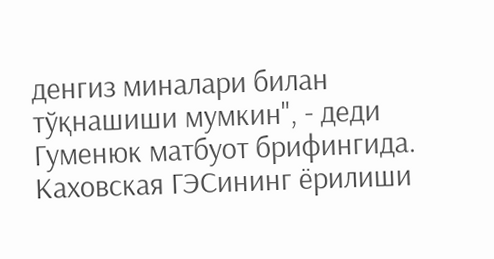денгиз миналари билан тўқнашиши мумкин", - деди Гуменюк матбуот брифингида.
Каховская ГЭСининг ёрилиши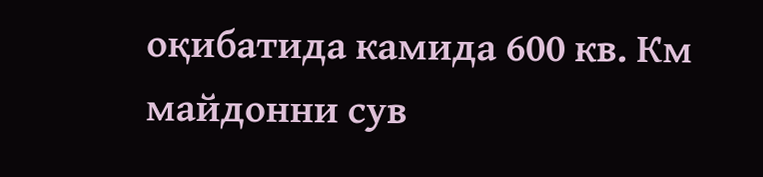оқибатида камида 600 кв. Км майдонни сув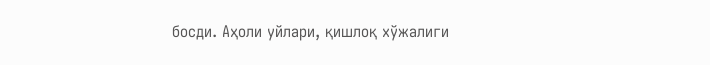босди. Аҳоли уйлари, қишлоқ хўжалиги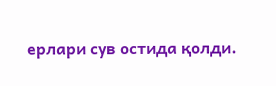ерлари сув остида қолди.